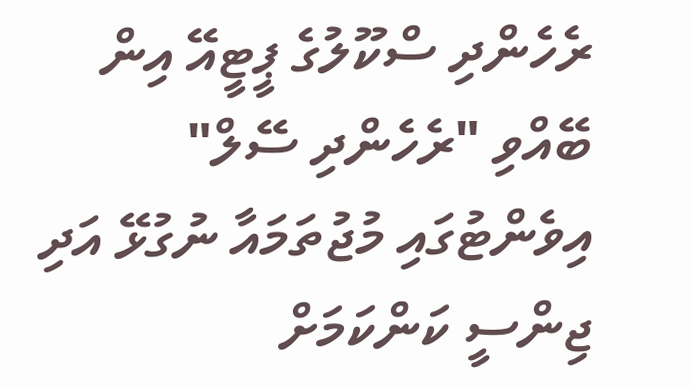ރެހެންދި ސްކޫލުގެ ޕީޓީއޭ އިން ބޭއްވި "ރެހެންދި ސޭލް" އިވެންޓުގައި މުޖުތަމައާ ނުގުޅޭ އަދި ޖިންސީ ކަންކަމަށް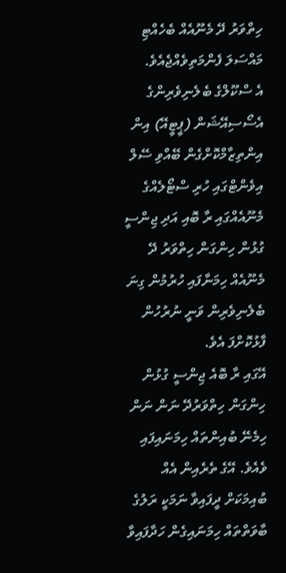ހިތްވަރު ދޭ މެނޫއެއް ބެހެއްޓި މައްސަލަ ފެންމަތިވެއްޖެއެވެ.
އެ ސްކޫލްގެ ބެލެނިވެރިންގެ އެސޯސިއޭޝަން (ޕީޓީއޭ) އިން އިންތިޒާމްކޮށްގެން ބޭއްވި ސޭލް އިވެންޓްގައި ހުރި ސްޓޯލެއްގެ މެނޫއެއްގައި ރާ ބޮއި އަދި ޖިންސީ ގުޅުން ހިންގަން ހިތްވަރު ދޭ މެނޫއެއް ހިމަނާފައި ހުރުމުން ގިނަ ބެލެނިވެރިން ވަނީ ނުރުހުން ފާޅުކޮށްފަ އެވެ.
އޭގައި ރާ ބޮއެ ޖިންސީ ގުޅުން ހިންގަން ހިތްވަރުދޭ ނަން ނަން ހިމެނޭ ބުއިންތައް ހިމަނައިފައި ވެއެވެ. އޭގެ ތެރެއިން އެއް ބުއިމަކަށް ދީފައިވާ ނަމަކީ ރަލުގެ ބާވަތްތައް ހިމަނައިގެން ހަދާފައިވާ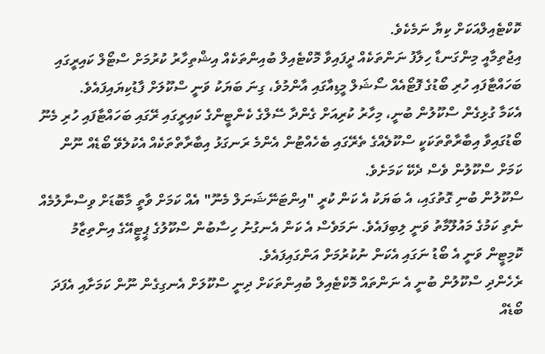ކޮކްޓެއިލްއަކަށް ކިޔާ ނަމެކެވެ.
އިޖުތިމާއީ މިންގަނޑާ ހިލާފު ނަންތަކެއް ދީފައިވާ މޮކްޓެއިލް ބުއިންތަކެއް އިޝްތިހާރު ކުރުމަށް ސްޓޯލް ކައިރީގައި ބަހައްޓާފައި ހުރި ބޯޑުގެ ފޮޓޯއެއް ސޯޝަލް މީޑިއާގައި އާންމުވެ، ގިނަ ބަޔަކު ވަނީ ސްކޫލަށް ފާޑުކިޔައިފައެވެ.
އެކަމާ ގުޅިގެން ސްކޫލުން ބުނީ، މިހާރު ކުރިއަށް ގެންދާ ސޭލްގެ ކެންޓީންގެ ކައިރީގައި ރޭގައި ބަހައްޓާފައި ހުރި މެނޫ ބޯޑުގައިވާ އިބާރާތްތަކަކީ ސްކޫލެއްގެ ތެރޭގައި ބެހެއްޓުން އެންމެ ރަނގަޅު އިބާރާތްތަކެއް އެކުލެވޭ ބޯޑެއް ނޫން ކަމަށް ސްކޫލުން ވެސް ދެކޭ ކަމަށެވެ.
ސްކޫލުން ބުނި ގޮތުގައި، އެ ބަޔަކު އެ ކަން ކުރީ "އިންޓަނޭޝަނަލް މެނޫ" އެއް ކަމަށް ވާތީ މާބޮޑަށް ވިސްނާލުމެއް ނެތި ކަމުގެ މައުލޫމާތު ވަނީ ލިބިފައެވެ. ނަމަވެސް އެ ކަން އެނގުނު ހިސާބުން ސްކޫލުގެ ޕީޓީއޭގެ އިންތިޒާމު ކޮމިޓީން ވަނީ އެ ބޯޑު ނަގައި އެކަން ނުކުރުމަށް އަންގައިފައެވެ.
ރެހެންދި ސްކޫލުން ބުނީ އެ ނަންތައް މޮކްޓެއިލް ބުއިންތަކަށް ދިނީ ސްކޫލަށް އެނގިގެން ނޫން ކަމަށާއި އެފަދަ ބޯޑެއް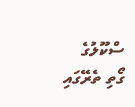ސްކޫލުގެ ގޯތި ތެރޭގައި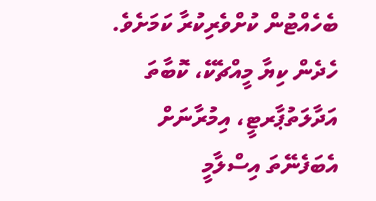ބެހެއްޓުން ކުށްވެރިކުރާ ކަމަށެވެ.
ހެދެން ކިޔާ މީއްޗެކޭ، ކޮބާތަ އަދާލަތުޕާރޓީ، އިމުރާނަށް އެބަފެނޭތަ އިސްލާމީ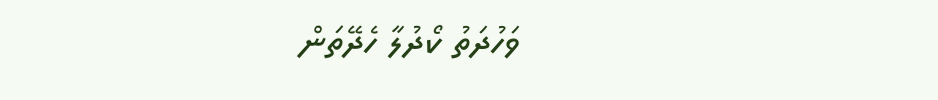ވަހުދަތު ކޯދުލާ ހެދޭތަން